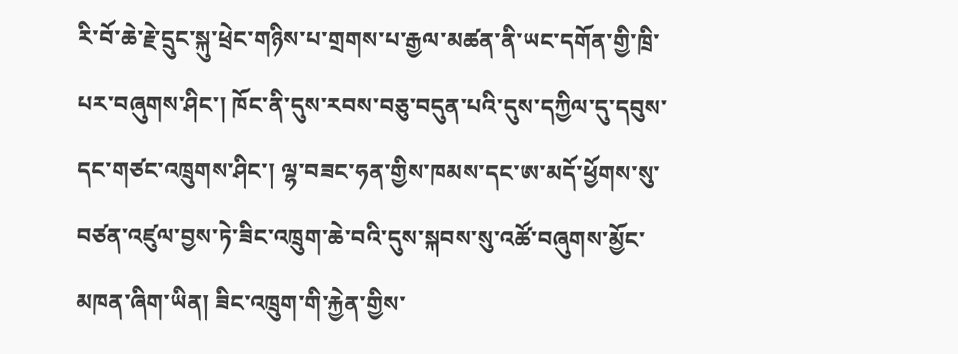རི་བོ་ཆེ་རྗེ་དྲུང་སྐུ་ཕྲེང་གཉིས་པ་གྲགས་པ་རྒྱལ་མཚན་ནི་ཡང་དགོན་གྱི་ཁྲི་པར་བཞུགས་ཤིང་། ཁོང་ནི་དུས་རབས་བཅུ་བདུན་པའི་དུས་དཀྱིལ་དུ་དབུས་དང་གཙང་འཁྲུགས་ཤིང་། ལྷ་བཟང་ཧན་གྱིས་ཁམས་དང་ཨ་མདོ་ཕྱོགས་སུ་བཙན་འཛུལ་བྱས་ཏེ་ཟིང་འཁྲུག་ཆེ་བའི་དུས་སྐབས་སུ་འཚོ་བཞུགས་མྱོང་མཁན་ཞིག་ཡིན། ཟིང་འཁྲུག་གི་རྐྱེན་གྱིས་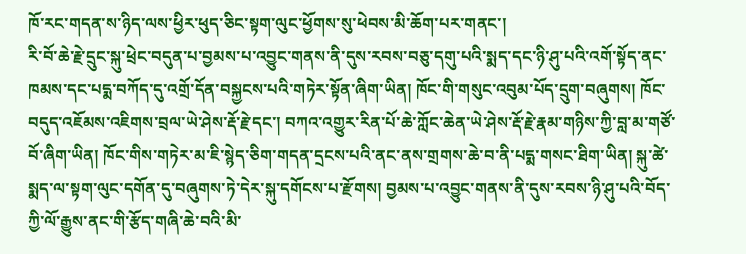ཁོ་རང་གདན་ས་ཉིད་ལས་ཕྱིར་ཕུད་ཅིང་སྟག་ལུང་ཕྱོགས་སུ་ཕེབས་མི་ཆོག་པར་གནང་།
རི་བོ་ཆེ་རྗེ་དྲུང་སྐུ་ཕྲེང་བདུན་པ་བྱམས་པ་འབྱུང་གནས་ནི་དུས་རབས་བཅུ་དགུ་པའི་སྨད་དང་ཉི་ཤུ་པའི་འགོ་སྟོད་ནང་ཁམས་དང་པདྨ་བཀོད་དུ་འགྲོ་དོན་བསྐྱངས་པའི་གཏེར་སྟོན་ཞིག་ཡིན། ཁོང་གི་གསུང་འབུམ་པོད་དྲུག་བཞུགས། ཁོང་བདུད་འཇོམས་འཇིགས་བྲལ་ཡེ་ཤེས་རྡོ་རྗེ་དང་། བཀའ་འགྱུར་རིན་པོ་ཆེ་ཀློང་ཆེན་ཡེ་ཤེས་རྡོ་རྗེ་རྣམ་གཉིས་ཀྱི་བླ་མ་གཙོ་བོ་ཞིག་ཡིན། ཁོང་གིས་གཏེར་མ་ཇི་སྙེད་ཅིག་གདན་དྲངས་པའི་ནང་ནས་གྲགས་ཆེ་བ་ནི་པདྨ་གསང་ཐིག་ཡིན། སྐུ་ཚེ་སྨད་ལ་སྟག་ལུང་དགོན་དུ་བཞུགས་ཏེ་དེར་སྐུ་དགོངས་པ་རྫོགས། བྱམས་པ་འབྱུང་གནས་ནི་དུས་རབས་ཉི་ཤུ་པའི་བོད་ཀྱི་ལོ་རྒྱུས་ནང་གི་རྩོད་གཞི་ཆེ་བའི་མི་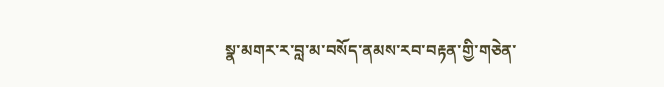སྣ་མགར་ར་བླ་མ་བསོད་ནམས་རབ་བརྟན་གྱི་གཅེན་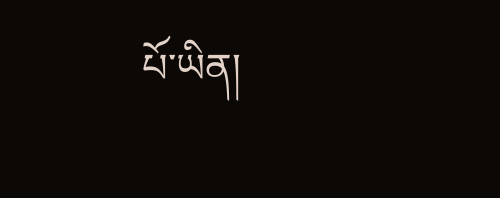པོ་ཡིན།